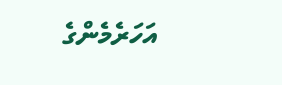އަހަރެމެންގެ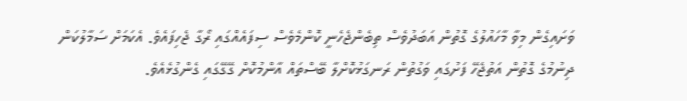ވަށައިގެން މިވާ މާހައުލުގެ ގޮތުން އަބަދުވެސް ތިބެންޖެހެނީ ކޮންމެވެސް ސިފައެއްގައި ރޯގާ ޖެހިފައެވެ. އެކަމަށް ސަމާލުކަން ދިނުމުގެ ގޮތުން އަތުޖެހޭ ފަށުގައި ވަގުތުން ރަނގަޅުކޮށްލާ ބޭސްތައް އާންމުކޮށް ގޭގޭގައި ގެންގުޅެއެވެ.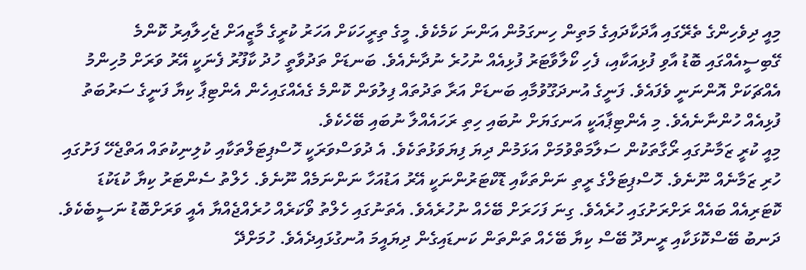މިއީ ދިވެހިންގެ ތެރޭގައި އާދަކާދައިގެ މަތިން ހިނގަމުން އަންނަ ކަމެކެވެ. މީގެ ތިރީހަކަށް އަހަރު ކުރީގެ މާޒީއަށް ޖެހިލާއިރު ކޮންމެ ގޭބިސީއެއްގައި ބޮޑު އާވި ފުޅިއަކާއި، ފެހި ކޯލާވާޓަރު ފުޅިއެއް ނުހުރެ ނުދާނެއެވެ. ބަނޑަށް ތަދުވާތީ ހުދު ކާފޫރު ފެނަކީ އޭރު ވަރަށް މުހިންމު އެއްޗަކަށް އޮންނަނީ ވެފައެވެ. ފަނީގެ އުނދަގޫވުމާއި ބަނޑަށް އަރާ ތަދުތައް ފިލުވަން ކޮންމެ ގެއެއްގައިހެން އެންޓިޕާ ކިޔާ ފަނީގެ ސަރުބަތު ފުޅިއެއް ހުންނާނެއެވެ. މި އެންޓިޕާއަކީ އަނގަޔަށް ނުބައި ހިތި ރަހައެއްލާ ނުބައި ބޭހެކެވެ.
މިއީ ކުރީ ޒަމާނުގައި ރޯގާތަކުން ސަލާމަތްވުމަށް އަޅަމުން ދިޔަ ފިޔަވަޅުތަކެވެ. އެ ދުވަސްވަރަކީ ހޮސްޕިޓަލްތަކާއި ކުލިނިކުތައް އަތްޖެހޭ ފަށުގައި ހުރި ޒަމާނެއް ނޫނެވެ. ހޮސްޕިޓަލްގެ ރީތި ނަންތަކާއި ޑޮކްޓަރުންނަކީ އޭރު އަޑުއަހާ ނަންނަމެއް ނޫނެވެ. ހެލްތު ސެންޓަރު ކިޔާ ކުޑަކުޑަ ކޮޓަރިއެއް ބައެއް ރަށްރަށުގައި ހުރެއެވެ. ގިނަ ފަހަރަށް ބޭހެއް ނުހުރެއެވެ. އެތަނުގައި ހެލްތު ވޯކަރެއް ހުރެއްޖެއްޔާ އެއީ ވަރަށްބޮޑު ނަސީބެކެވެ. ދަނބު ބޭސްކޮޅަކާއި ރީނދޫ ބޭސް ކިޔާ ބޭހެއް ތަންތަން ކަނޑައިގެން ދިޔައީމަ އުނގުޅައިދެއެވެ. ހުމަށްދޭ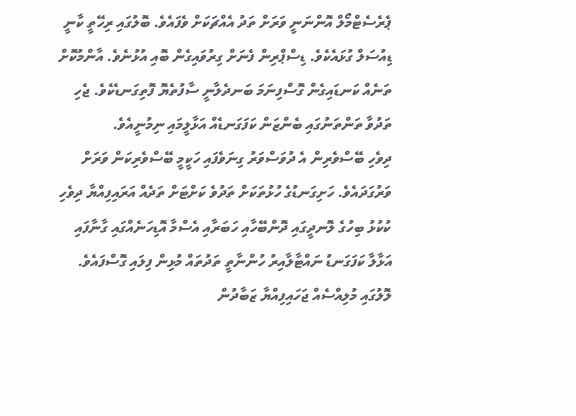ޕެރެސެޓްމޯލް އޮންނަނީ ވަރަށް ތަދު އެއްޗަކަށް ވެފައެވެ. ބޮލުގައި ރިހޭތީ ކާނީ ޑިއުސަލް ގުޅައެކެވެ. ޑިސްޕްރިން ފެނަށް ގިރުވައިގެން ބޮއި އުޅުނެވެ. އާންމުކޮށް ތަނެއް ކަނޑައިގެން ގޮސްފިނަމަ ބަނދެލާނީ ސާފުތެޔޮ ފޮތިގަނޑެކެވެ. ޖެހި ތަދުވާ ތަންތަނުގައި ބެންޒަން ކަފަގަނޑެއް އަޅާލީމައި ނިމުނީއެވެ.
ދިވެހި ބޭސްވެރިން އެ ދުވަސްވަރު ގިނަވެފައި ހަކީމީ ބޭސްވެރިކަން ވަރަށް ވަރުގަދައެވެ. ހަށިގަނޑުގެ ހުޅުތަކަށް ތަދުވެ ކަށްޓަށް ތަދެއް އަރައިފިއްޔާ ދިވެހި ކުކުޅު ބިހުގެ ލޮނދީގައި ދޮންބޭހާއި ހަބަރާއި އެސްމާ އޮޑިހަނެއްގައި ގާނާފައި އަޅާލާ ކަފަގަނޑު ނައްޓާލާއިރު ހުންނާތީ ތަދުތައް މުޅިން ފިލައި ގޮސްފައެވެ. ލޮލުގައި މުލިއްސެއް ޖަހައިފިއްޔާ ޒަބާދުން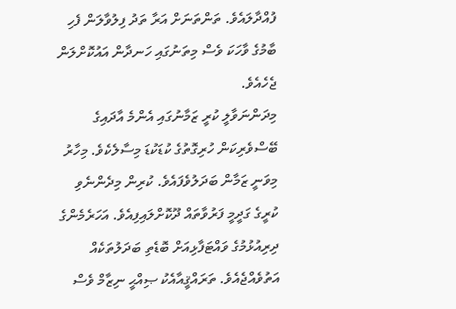ފުއްދާލައެވެ. ތަންތަނަށް އަރާ ތަދު ފިލުވާލަން ފެހި ބާމުގެ ވާހަކަ ވެސް މިތަނުގައި ހަނދާން އައުކޮށްލަން ޖެހެއެވެ.
މިދަންނަވާލީ ކުރީ ޒަމާނުގައި އެންމެ އާދައިގެ ބޭސްވެރިކަން ހުރިގޮތުގެ ކުޑަކުޑަ މިސާލެކެވެ. މިހާރު މިވަނީ ޒަމާން ބަދަލުވެފައެވެ. ކުރިން މިދެންނެވި ކުރީގެ ގަދީމީ ފަރުވާތައް ދޫކޮށްލައިފިއެވެ. އަހަރެމެންގެ ދިރިއުޅުމުގެ ވައްޓަފާޅިއަށް ބޮޑެތި ބަދަލުތަކެއް އަތުވެއްޖެއެވެ. ތަރައްޤީއާއެކު ޞިއްޙީ ނިޒާމް ވެސް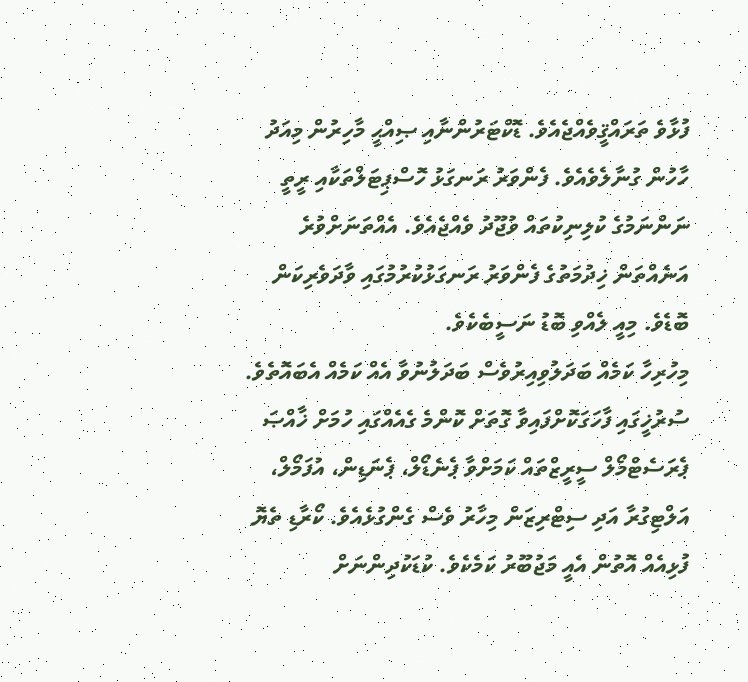ފުޅާވެ ތަރައްޤީވެއްޖެއެވެ. ޑޮކްޓަރުންނާއި ޞިއްޙީ މާހިރުން މިއަދު ހާހުން ގުނާލެވެއެވެ. ފެންވަރު ރަނގަޅު ހޮސްޕިޓަލްތަކާއި ރީތީ ނަންނަމުގެ ކުލިނިކުތައް ވުޖޫދު ވެއްޖެއެވެ. އެއްތަނަށްވުރެ އަނެއްތަން ޚިދުމަތުގެ ފެންވަރު ރަނގަޅުކުރުމުގައި ވާދަވެރިކަން ބޮޑެވެ. މިއީ ލެއްވި ބޮޑު ނަސީބެކެވެ.
މިހުރިހާ ކަމެއް ބަދަލުވިއިރުވެސް ބަދަލުނުވާ އެއް ކަމެއް އެބައޮތެވެ. ސުރުޚީގައި ފާހަގަކޮށްފައިވާ ގޮތަށް ކޮންމެ ގެއެއްގައި ހުމަށް ޚާއްޞަ ޕެރަސެޓްމޯލް ސީރީޒްތައް ކަމަށްވާ ޕެނެޑޯލް، ޕެނަޑިން، އުފަމޯލް، އަލްޓިގުރާ އަދި ސިޓްރިޒަން މިހާރު ވެސް ގެންގުޅެއެވެ. ކޯރާޑި ތެޔޮ ފުޅިއެއް އޮތުން އެއީ މަޖުބޫރު ކަމެކެވެ. ކުޑަކުދިންނަށް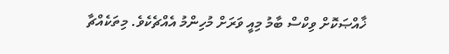ޚާއްޞަކޮށް ވިކްސް ބާމު މިއީ ވަރަށް މުހިންމު އެއްޗެކެވެ. މިތަކެއްޗާ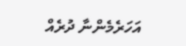އަހަރެމެންނާ ދުރެއް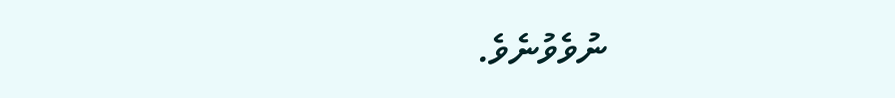ނުވެވުނެވެ.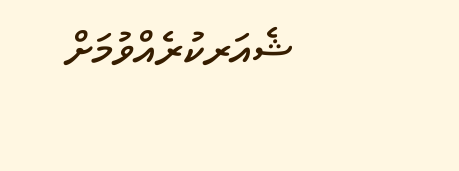ޝެއަރކުރެއްވުމަށް